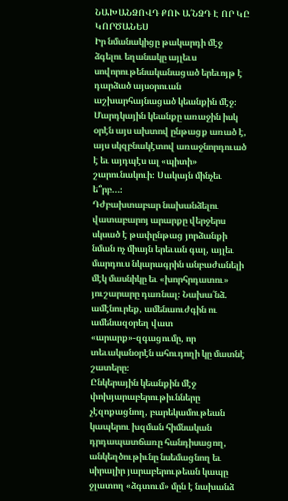ՆԱԽԱՆՁՈՎԴ ՔՈՒ Ա՛ՆՁԴ Է ՈՐ ԿԸ ԿՈՐԾԱՆԵՍ
Իր նմանակիցը թակարդի մէջ ձգելու եղանակը այլեւս սովորութենականացած երեւոյթ է դարձած այսօրուան աշխարհայնացած կեանքին մէջ։ Մարդկային կեանքը առաջին իսկ օրէն այս ախտով ընթացք առած է, այս սկզբնակէտով առաջնորդուած է եւ այդպէս ալ «պիտի» շարունակուի։ Սակայն մինչեւ ե՞րբ…։
Դժբախտաբար նախանձելու վատաբարոյ արարքը վերջերս սկսած է թափընթաց յորձանքի նման ոչ միայն երեւան գալ, այլեւ մարդուս նկարագրին անբաժանելի մէկ մասնիկը եւ «խորհրդատու» յուշարարը դառնալ։ Նախա՛նձ. ամէնուրեք, ամենաուժգին ու ամենազօրեղ վատ «արարք»-զգացումը, որ տեւականօրէն ահուդողի կը մատնէ շատերը։
Ընկերային կեանքին մէջ փոխյարաբերութիւնները չէզոքացնող, բարեկամութեան կապերու խզման հիմնական դրդապատճառը հանդիսացող, անկեղծութիւնը նսեմացնող եւ սիրալիր յարաբերութեան կապը ջլատող «ձգտում» մըն է նախանձ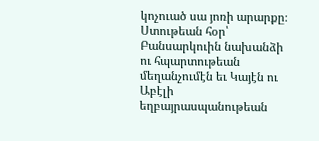կոչուած սա յոռի արարքը։ Ստութեան հօր՝ Բանսարկուին նախանձի ու հպարտութեան մեղանչումէն եւ Կայէն ու Աբէլի եղբայրասպանութեան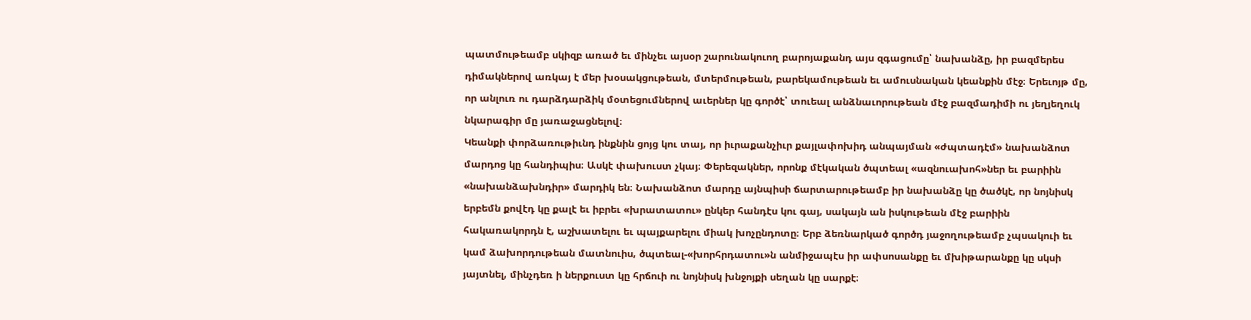պատմութեամբ սկիզբ առած եւ մինչեւ այսօր շարունակուող բարոյաքանդ այս զգացումը՝ նախանձը, իր բազմերես դիմակներով առկայ է մեր խօսակցութեան, մտերմութեան, բարեկամութեան եւ ամուսնական կեանքին մէջ։ Երեւոյթ մը, որ անլուռ ու դարձդարձիկ մօտեցումներով աւերներ կը գործէ՝ տուեալ անձնաւորութեան մէջ բազմադիմի ու յեղյեղուկ նկարագիր մը յառաջացնելով։
Կեանքի փորձառութիւնդ ինքնին ցոյց կու տայ, որ իւրաքանչիւր քայլափոխիդ անպայման «ժպտադէմ» նախանձոտ մարդոց կը հանդիպիս։ Ասկէ փախուստ չկայ։ Փերեզակներ, որոնք մէկական ծպտեալ «ազնուախոհ»ներ եւ բարիին «նախանձախնդիր» մարդիկ են։ Նախանձոտ մարդը այնպիսի ճարտարութեամբ իր նախանձը կը ծածկէ, որ նոյնիսկ երբեմն քովէդ կը քալէ եւ իբրեւ «խրատատու» ընկեր հանդէս կու գայ, սակայն ան իսկութեան մէջ բարիին հակառակորդն է, աշխատելու եւ պայքարելու միակ խոչընդոտը։ Երբ ձեռնարկած գործդ յաջողութեամբ չպսակուի եւ կամ ձախորդութեան մատնուիս, ծպտեալ-«խորհրդատու»ն անմիջապէս իր ափսոսանքը եւ մխիթարանքը կը սկսի յայտնել, մինչդեռ ի ներքուստ կը հրճուի ու նոյնիսկ խնջոյքի սեղան կը սարքէ։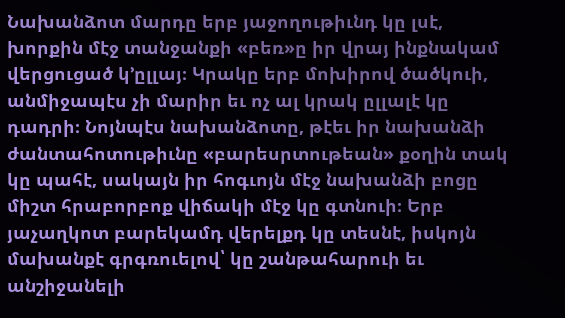Նախանձոտ մարդը երբ յաջողութիւնդ կը լսէ, խորքին մէջ տանջանքի «բեռ»ը իր վրայ ինքնակամ վերցուցած կ՚ըլլայ։ Կրակը երբ մոխիրով ծածկուի, անմիջապէս չի մարիր եւ ոչ ալ կրակ ըլլալէ կը դադրի։ Նոյնպէս նախանձոտը, թէեւ իր նախանձի ժանտահոտութիւնը «բարեսրտութեան» քօղին տակ կը պահէ, սակայն իր հոգւոյն մէջ նախանձի բոցը միշտ հրաբորբոք վիճակի մէջ կը գտնուի։ Երբ յաչաղկոտ բարեկամդ վերելքդ կը տեսնէ, իսկոյն մախանքէ գրգռուելով՝ կը շանթահարուի եւ անշիջանելի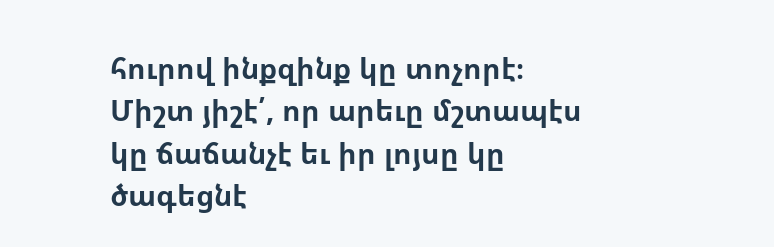հուրով ինքզինք կը տոչորէ։ Միշտ յիշէ՛, որ արեւը մշտապէս կը ճաճանչէ եւ իր լոյսը կը ծագեցնէ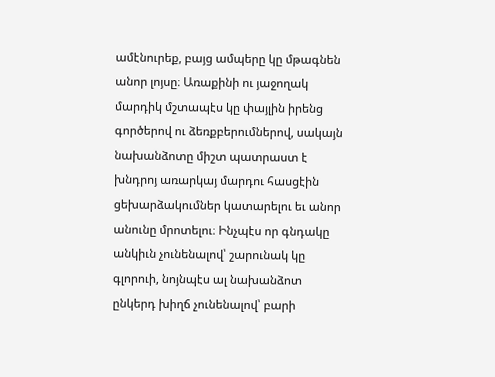ամէնուրեք, բայց ամպերը կը մթագնեն անոր լոյսը։ Առաքինի ու յաջողակ մարդիկ մշտապէս կը փայլին իրենց գործերով ու ձեռքբերումներով, սակայն նախանձոտը միշտ պատրաստ է խնդրոյ առարկայ մարդու հասցէին ցեխարձակումներ կատարելու եւ անոր անունը մրոտելու։ Ինչպէս որ գնդակը անկիւն չունենալով՝ շարունակ կը գլորուի, նոյնպէս ալ նախանձոտ ընկերդ խիղճ չունենալով՝ բարի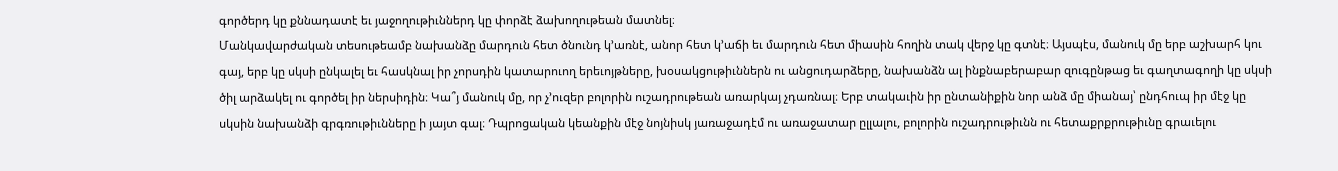գործերդ կը քննադատէ եւ յաջողութիւններդ կը փորձէ ձախողութեան մատնել։
Մանկավարժական տեսութեամբ նախանձը մարդուն հետ ծնունդ կ՚առնէ, անոր հետ կ՚աճի եւ մարդուն հետ միասին հողին տակ վերջ կը գտնէ։ Այսպէս, մանուկ մը երբ աշխարհ կու գայ, երբ կը սկսի ընկալել եւ հասկնալ իր չորսդին կատարուող երեւոյթները, խօսակցութիւններն ու անցուդարձերը, նախանձն ալ ինքնաբերաբար զուգընթաց եւ գաղտագողի կը սկսի ծիլ արձակել ու գործել իր ներսիդին։ Կա՞յ մանուկ մը, որ չ՚ուզեր բոլորին ուշադրութեան առարկայ չդառնալ։ Երբ տակաւին իր ընտանիքին նոր անձ մը միանայ՝ ընդհուպ իր մէջ կը սկսին նախանձի գրգռութիւնները ի յայտ գալ։ Դպրոցական կեանքին մէջ նոյնիսկ յառաջադէմ ու առաջատար ըլլալու, բոլորին ուշադրութիւնն ու հետաքրքրութիւնը գրաւելու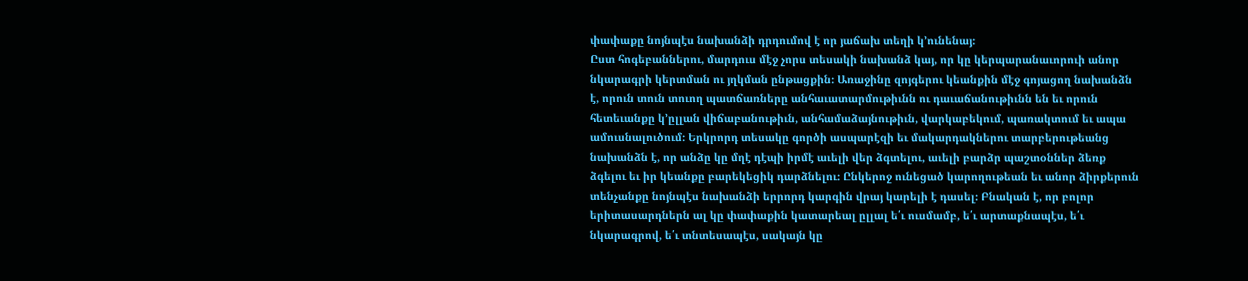փափաքը նոյնպէս նախանձի դրդումով է որ յաճախ տեղի կ՚ունենայ։
Ըստ հոգեբաններու, մարդուս մէջ չորս տեսակի նախանձ կայ, որ կը կերպարանաւորուի անոր նկարագրի կերտման ու յղկման ընթացքին։ Առաջինը զոյգերու կեանքին մէջ գոյացող նախանձն է, որուն տուն տուող պատճառները անհաւատարմութիւնն ու դաւաճանութիւնն են եւ որուն հետեւանքը կ՚ըլլան վիճաբանութիւն, անհամաձայնութիւն, վարկաբեկում, պառակտում եւ ապա ամուսնալուծում։ Երկրորդ տեսակը գործի ասպարէզի եւ մակարդակներու տարբերութեանց նախանձն է, որ անձը կը մղէ դէպի իրմէ աւելի վեր ձգտելու, աւելի բարձր պաշտօններ ձեռք ձգելու եւ իր կեանքը բարեկեցիկ դարձնելու։ Ընկերոջ ունեցած կարողութեան եւ անոր ձիրքերուն տենչանքը նոյնպէս նախանձի երրորդ կարգին վրայ կարելի է դասել։ Բնական է, որ բոլոր երիտասարդներն ալ կը փափաքին կատարեալ ըլլալ ե՛ւ ուսմամբ, ե՛ւ արտաքնապէս, ե՛ւ նկարագրով, ե՛ւ տնտեսապէս, սակայն կը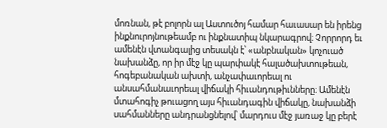մոռնան, թէ բոլորն ալ Աստուծոյ համար հաւասար են իրենց ինքնուրոյնութեամբ ու ինքնատիպ նկարագրով։ Չորրորդ եւ ամենէն վտանգալից տեսակն է՝ «անբնական» կոչուած նախանձը, որ իր մէջ կը պարփակէ հալածախտութեան, հոգեբանական ախտի, անչափաւորեալ ու անսահմանաւորեալ վիճակի հիւանդութիւնները։ Ամենէն մտահոգիչ թուացող այս հիւանդագին վիճակը, նախանձի սահմանները անդրանցնելով՝ մարդուս մէջ յառաջ կը բերէ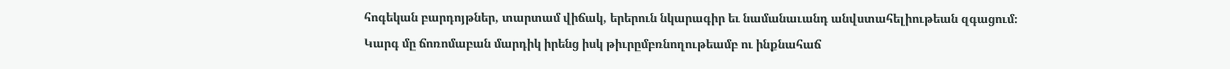հոգեկան բարդոյթներ, տարտամ վիճակ, երերուն նկարագիր եւ նամանաւանդ անվստահելիութեան զգացում։
Կարգ մը ճոռոմաբան մարդիկ իրենց իսկ թիւրըմբռնողութեամբ ու ինքնահաճ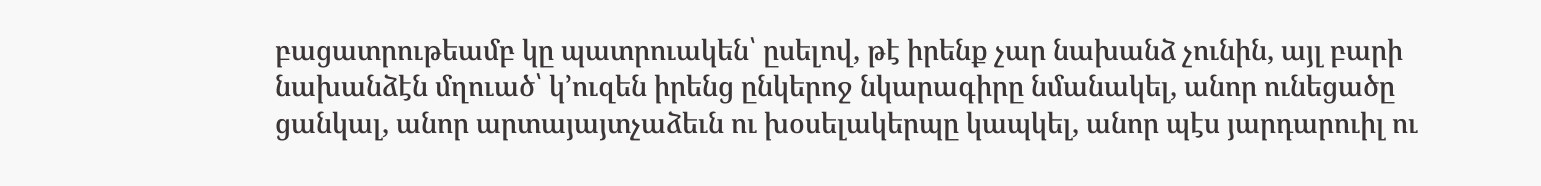բացատրութեամբ կը պատրուակեն՝ ըսելով, թէ իրենք չար նախանձ չունին, այլ բարի նախանձէն մղուած՝ կ՚ուզեն իրենց ընկերոջ նկարագիրը նմանակել, անոր ունեցածը ցանկալ, անոր արտայայտչաձեւն ու խօսելակերպը կապկել, անոր պէս յարդարուիլ ու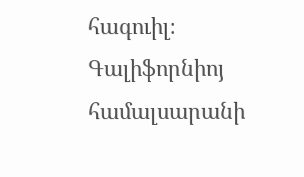հագուիլ։ Գալիֆորնիոյ համալսարանի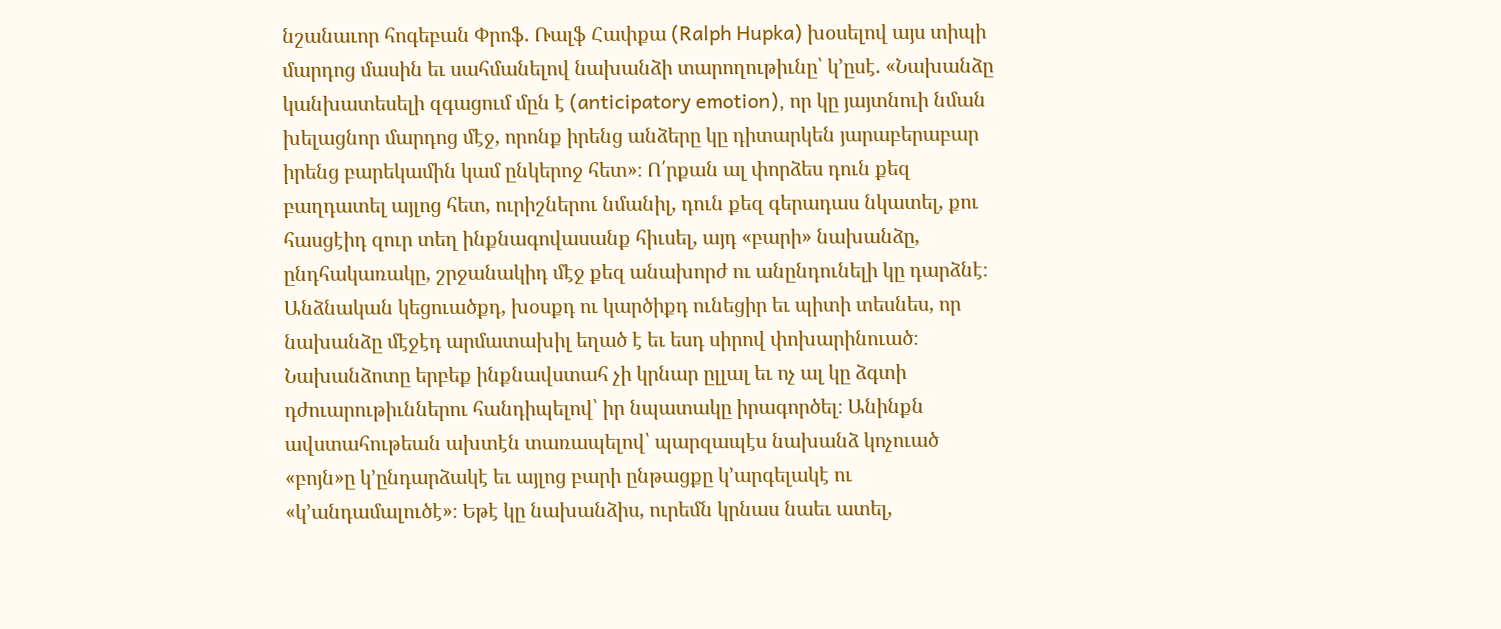նշանաւոր հոգեբան Փրոֆ. Ռալֆ Հափքա (Ralph Hupka) խօսելով այս տիպի մարդոց մասին եւ սահմանելով նախանձի տարողութիւնը՝ կ՚ըսէ. «Նախանձը կանխատեսելի զգացում մըն է (anticipatory emotion), որ կը յայտնուի նման խելացնոր մարդոց մէջ, որոնք իրենց անձերը կը դիտարկեն յարաբերաբար իրենց բարեկամին կամ ընկերոջ հետ»։ Ո՛րքան ալ փորձես դուն քեզ բաղդատել այլոց հետ, ուրիշներու նմանիլ, դուն քեզ գերադաս նկատել, քու հասցէիդ զուր տեղ ինքնագովասանք հիւսել, այդ «բարի» նախանձը, ընդհակառակը, շրջանակիդ մէջ քեզ անախորժ ու անընդունելի կը դարձնէ։ Անձնական կեցուածքդ, խօսքդ ու կարծիքդ ունեցիր եւ պիտի տեսնես, որ նախանձը մէջէդ արմատախիլ եղած է եւ եսդ սիրով փոխարինուած։
Նախանձոտը երբեք ինքնավստահ չի կրնար ըլլալ եւ ոչ ալ կը ձգտի դժուարութիւններու հանդիպելով՝ իր նպատակը իրագործել։ Անինքն ավստահութեան ախտէն տառապելով՝ պարզապէս նախանձ կոչուած «բոյն»ը կ՚ընդարձակէ եւ այլոց բարի ընթացքը կ՚արգելակէ ու «կ՚անդամալուծէ»։ Եթէ կը նախանձիս, ուրեմն կրնաս նաեւ ատել,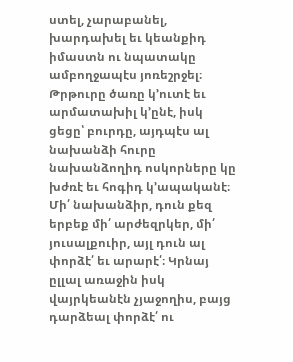ստել, չարաբանել, խարդախել եւ կեանքիդ իմաստն ու նպատակը ամբողջապէս յոռեշրջել։ Թրթուրը ծառը կ՚ուտէ եւ արմատախիլ կ՚ընէ, իսկ ցեցը՝ բուրդը, այդպէս ալ նախանձի հուրը նախանձողիդ ոսկորները կը խժռէ եւ հոգիդ կ՚ապականէ։ Մի՛ նախանձիր, դուն քեզ երբեք մի՛ արժեզրկեր, մի՛ յուսալքուիր, այլ դուն ալ փորձէ՛ եւ արարէ՛։ Կրնայ ըլլալ առաջին իսկ վայրկեանէն չյաջողիս, բայց դարձեալ փորձէ՛ ու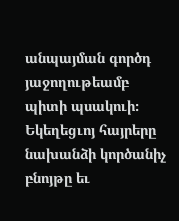անպայման գործդ յաջողութեամբ պիտի պսակուի։
Եկեղեցւոյ հայրերը նախանձի կործանիչ բնոյթը եւ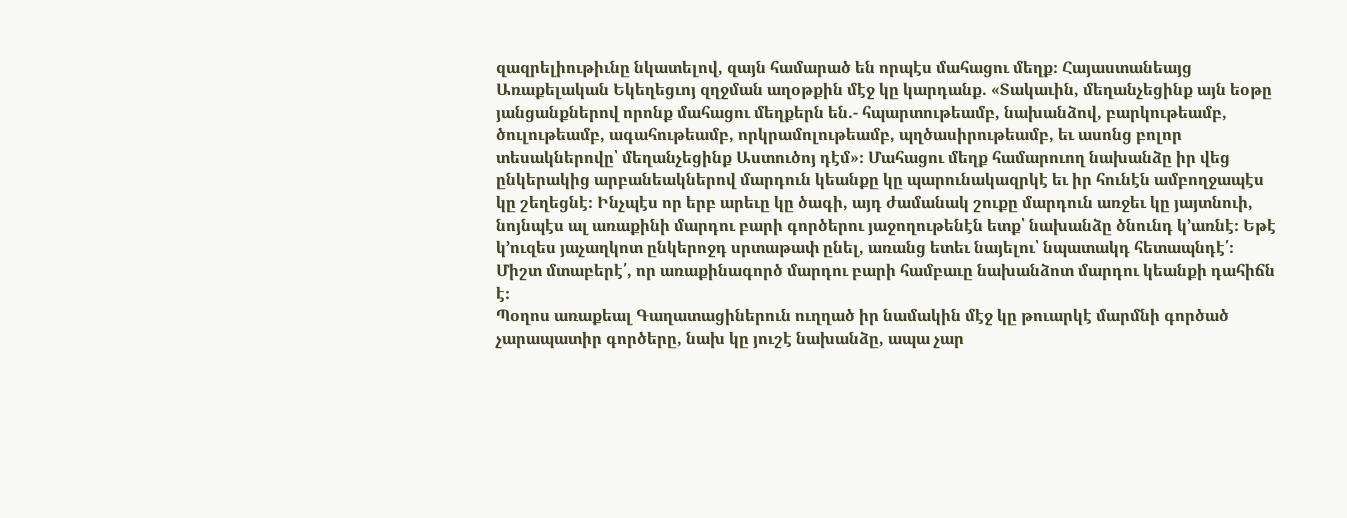զազրելիութիւնը նկատելով, զայն համարած են որպէս մահացու մեղք։ Հայաստանեայց Առաքելական Եկեղեցւոյ զղջման աղօթքին մէջ կը կարդանք. «Տակաւին, մեղանչեցինք այն եօթը յանցանքներով որոնք մահացու մեղքերն են.- հպարտութեամբ, նախանձով, բարկութեամբ, ծուլութեամբ, ագահութեամբ, որկրամոլութեամբ, պղծասիրութեամբ, եւ ասոնց բոլոր տեսակներովը՝ մեղանչեցինք Աստուծոյ դէմ»։ Մահացու մեղք համարուող նախանձը իր վեց ընկերակից արբանեակներով մարդուն կեանքը կը պարունակազրկէ եւ իր հունէն ամբողջապէս կը շեղեցնէ։ Ինչպէս որ երբ արեւը կը ծագի, այդ ժամանակ շուքը մարդուն առջեւ կը յայտնուի, նոյնպէս ալ առաքինի մարդու բարի գործերու յաջողութենէն ետք՝ նախանձը ծնունդ կ՚առնէ։ Եթէ կ՚ուզես յաչաղկոտ ընկերոջդ սրտաթափ ընել, առանց ետեւ նայելու՝ նպատակդ հետապնդէ՛։ Միշտ մտաբերէ՛, որ առաքինագործ մարդու բարի համբաւը նախանձոտ մարդու կեանքի դահիճն է։
Պօղոս առաքեալ Գաղատացիներուն ուղղած իր նամակին մէջ կը թուարկէ մարմնի գործած չարապատիր գործերը, նախ կը յուշէ նախանձը, ապա չար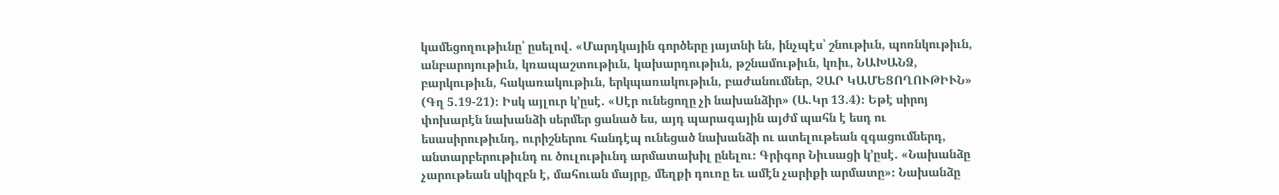կամեցողութիւնը՝ ըսելով. «Մարդկային գործերը յայտնի են, ինչպէս՝ շնութիւն, պոռնկութիւն, անբարոյութիւն, կռապաշտութիւն, կախարդութիւն, թշնամութիւն, կռիւ, ՆԱԽԱՆՁ, բարկութիւն, հակառակութիւն, երկպառակութիւն, բաժանումներ, ՉԱՐ ԿԱՄԵՑՈՂՈՒԹԻՒՆ» (Գղ 5.19-21)։ Իսկ այլուր կ՚ըսէ. «Սէր ունեցողը չի նախանձիր» (Ա.Կր 13.4)։ Եթէ սիրոյ փոխարէն նախանձի սերմեր ցանած ես, այդ պարագային այժմ պահն է եսդ ու եսասիրութիւնդ, ուրիշներու հանդէպ ունեցած նախանձի ու ատելութեան զգացումներդ, անտարբերութիւնդ ու ծուլութիւնդ արմատախիլ ընելու։ Գրիգոր Նիւսացի կ՚ըսէ. «Նախանձը չարութեան սկիզբն է, մահուան մայրը, մեղքի դուռը եւ ամէն չարիքի արմատը»։ Նախանձը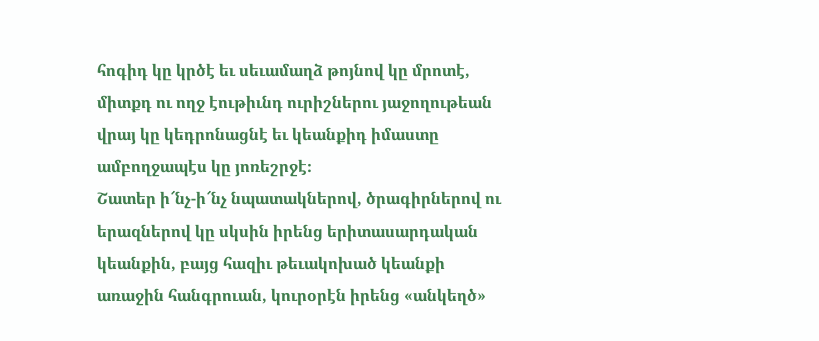հոգիդ կը կրծէ եւ սեւամաղձ թոյնով կը մրոտէ, միտքդ ու ողջ էութիւնդ ուրիշներու յաջողութեան վրայ կը կեդրոնացնէ եւ կեանքիդ իմաստը ամբողջապէս կը յոռեշրջէ։
Շատեր ի՜նչ-ի՜նչ նպատակներով, ծրագիրներով ու երազներով կը սկսին իրենց երիտասարդական կեանքին, բայց հազիւ թեւակոխած կեանքի առաջին հանգրուան, կուրօրէն իրենց «անկեղծ»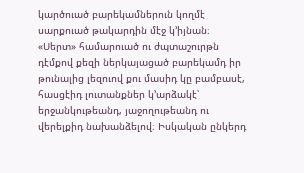կարծուած բարեկամներուն կողմէ սարքուած թակարդին մէջ կ՚իյնան։ «Սերտ» համարուած ու ժպտաշուրթն դէմքով քեզի ներկայացած բարեկամդ իր թունալից լեզուով քու մասիդ կը բամբասէ, հասցէիդ լուտանքներ կ՚արձակէ՝ երջանկութեանդ, յաջողութեանդ ու վերելքիդ նախանձելով։ Իսկական ընկերդ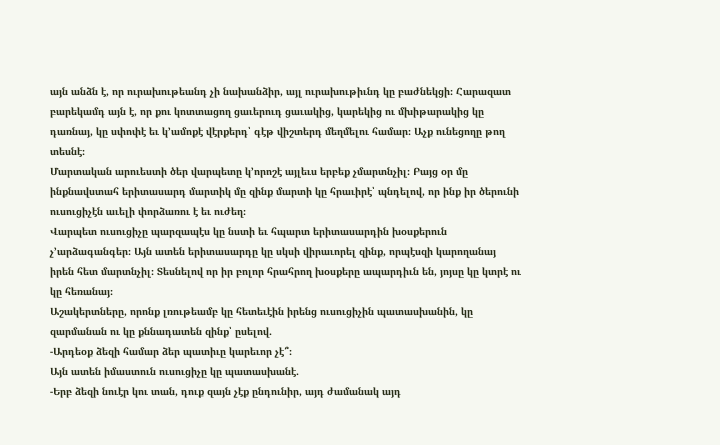այն անձն է, որ ուրախութեանդ չի նախանձիր, այլ ուրախութիւնդ կը բաժնեկցի։ Հարազատ բարեկամդ այն է, որ քու կոտտացող ցաւերուդ ցաւակից, կարեկից ու մխիթարակից կը դառնայ, կը սփոփէ եւ կ՚ամոքէ վէրքերդ՝ գէթ վիշտերդ մեղմելու համար։ Աչք ունեցողը թող տեսնէ։
Մարտական արուեստի ծեր վարպետը կ՚որոշէ այլեւս երբեք չմարտնչիլ։ Բայց օր մը ինքնավստահ երիտասարդ մարտիկ մը զինք մարտի կը հրաւիրէ՝ պնդելով, որ ինք իր ծերունի ուսուցիչէն աւելի փորձառու է եւ ուժեղ։
Վարպետ ուսուցիչը պարզապէս կը նստի եւ հպարտ երիտասարդին խօսքերուն չ՚արձագանգեր։ Այն ատեն երիտասարդը կը սկսի վիրաւորել զինք, որպէսզի կարողանայ իրեն հետ մարտնչիլ։ Տեսնելով որ իր բոլոր հրահրող խօսքերը ապարդիւն են, յոյսը կը կտրէ ու կը հեռանայ։
Աշակերտները, որոնք լռութեամբ կը հետեւէին իրենց ուսուցիչին պատասխանին, կը զարմանան ու կը քննադատեն զինք՝ ըսելով.
-Արդեօք ձեզի համար ձեր պատիւը կարեւոր չէ՞։
Այն ատեն իմաստուն ուսուցիչը կը պատասխանէ.
-Երբ ձեզի նուէր կու տան, դուք զայն չէք ընդունիր, այդ ժամանակ այդ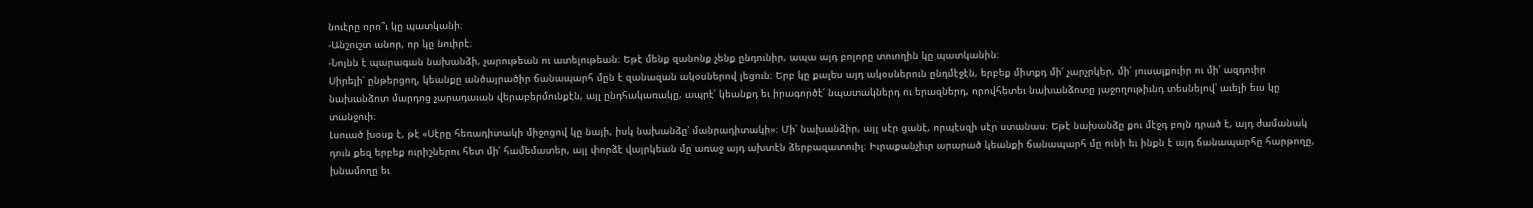նուէրը որո՞ւ կը պատկանի։
-Անշուշտ անոր, որ կը նուիրէ։
-Նոյնն է պարագան նախանձի, չարութեան ու ատելութեան։ Եթէ մենք զանոնք չենք ընդունիր, ապա այդ բոլորը տուողին կը պատկանին։
Սիրելի՛ ընթերցող, կեանքը անծայրածիր ճանապարհ մըն է զանազան ակօսներով լեցուն։ Երբ կը քալես այդ ակօսներուն ընդմէջէն, երբեք միտքդ մի՛ չարչրկեր, մի՛ յուսալքուիր ու մի՛ ազդուիր նախանձոտ մարդոց չարադաւան վերաբերմունքէն, այլ ընդհակառակը, ապրէ՛ կեանքդ եւ իրագործէ՛ նպատակներդ ու երազներդ, որովհետեւ նախանձոտը յաջողութիւնդ տեսնելով՝ աւելի եւս կը տանջուի։
Լսուած խօսք է, թէ «Սէրը հեռադիտակի միջոցով կը նայի, իսկ նախանձը՝ մանրադիտակի»։ Մի՛ նախանձիր, այլ սէր ցանէ, որպէսզի սէր ստանաս։ Եթէ նախանձը քու մէջդ բոյն դրած է, այդ ժամանակ դուն քեզ երբեք ուրիշներու հետ մի՛ համեմատեր, այլ փորձէ վայրկեան մը առաջ այդ ախտէն ձերբազատուիլ։ Իւրաքանչիւր արարած կեանքի ճանապարհ մը ունի եւ ինքն է այդ ճանապարհը հարթողը, խնամողը եւ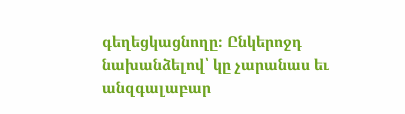գեղեցկացնողը։ Ընկերոջդ նախանձելով՝ կը չարանաս եւ անզգալաբար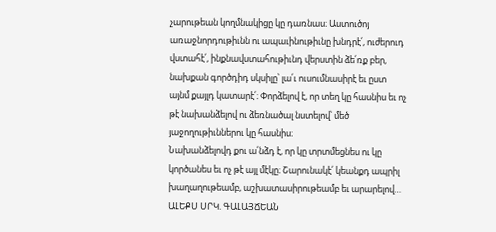չարութեան կողմնակիցը կը դառնաս։ Աստուծոյ առաջնորդութիւնն ու ապաւինութիւնը խնդրէ՛, ուժերուդ վստահէ՛, ինքնավստահութիւնդ վերստին ձե՛ռք բեր, նախքան գործդիդ սկսիլը՝ լա՛ւ ուսումնասիրէ եւ ըստ այնմ քայլդ կատարէ՛։ Փորձելով է, որ տեղ կը հասնիս եւ ոչ թէ նախանձելով ու ձեռնածալ նստելով՝ մեծ յաջողութիւններու կը հասնիս։
Նախանձելովդ քու ա՛նձդ է, որ կը տրտմեցնես ու կը կործանես եւ ոչ թէ այլ մէկը։ Շարունակէ՛ կեանքդ ապրիլ խաղաղութեամբ, աշխատասիրութեամբ եւ արարելով…
ԱԼԵՔՍ ՍՐԿ. ԳԱԼԱՅՃԵԱՆ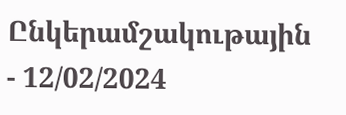Ընկերամշակութային
- 12/02/2024